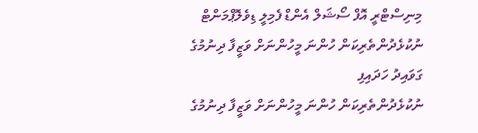މިނިސްޓްރީ އޮފް ސޯޝަލް އެންޑް ފެމިލީ ޑިވެލޮޕްމަންޓް
ނުކުޅެދުންތެރިކަން ހުންނަ މީހުންނަށް ވަޒީފާ ދިނުމުގެ ގަވައިދު ހަދައިފި
ނުކުޅެދުންތެރިކަން ހުންނަ މީހުންނަށް ވަޒީފާ ދިނުމުގެ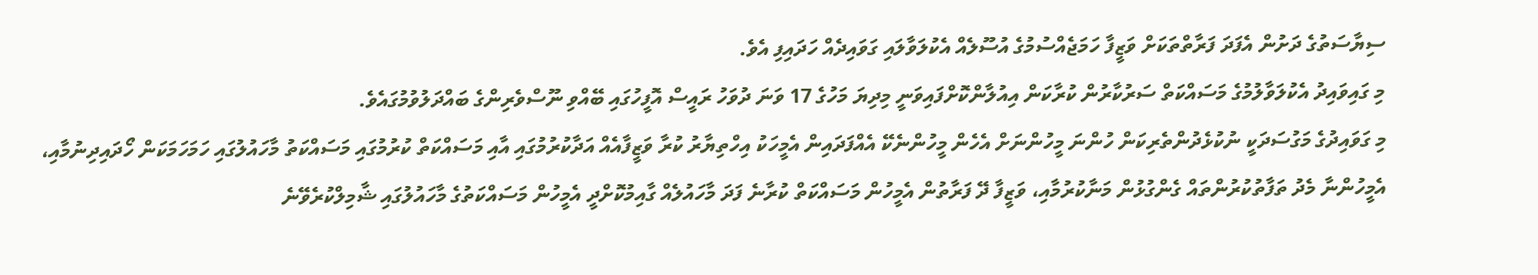ސިޔާސަތުގެ ދަށުން އެފަދަ ފަރާތްތަކަށް ވަޒީފާ ހަމަޖެއްސުމުގެ އުސޫލެއް އެކުލަވާލައި ގަވައިދެއް ހަދައިފި އެވެ.
މި ގައިވައިދު އެކުލަވާލުމުގެ މަސައްކަތް ސަރުކާރުން ކުރާކަން އިއުލާންކޮށްފައިވަނީ މިދިޔަ މަހުގެ 17 ވަނަ ދުވަހު ރައީސް އޮފީހުގައި ބޭއްވި ނޫސްވެރިންގެ ބައްދަލުވުމުގައެވެ.
މި ގަވައިދުގެ މަގުސަދަކީ ނުކުޅެދުންތެރިކަން ހުންނަ މީހުންނަށް އެހެން މީހުންނެކޭ އެއްފަދައިން އެމީހަކު އިހްތިޔާރު ކުރާ ވަޒީފާއެއް އަދާކުރުމުގައި އާއި މަސައްކަތް ކުރުމުގައި މަސައްކަތު މާހައުލުގައި ހަމަހަމަކަން ހޯދައިދިނުމާއި، އެމީހުންނާ މެދު ތަފާތުކުރުންތައް ގެންގުޅުން މަނާކުރުމާއި، ވަޒީފާ ދޭ ފަރާތުން އެމީހުން މަސައްކަތް ކުރާނެ ފަދަ މާހައުލެއް ގާއިމުކޮށްދީ އެމީހުން މަސައްކަތުގެ މާހައުލުގައި ޝާމިލްކުރެވޭނެ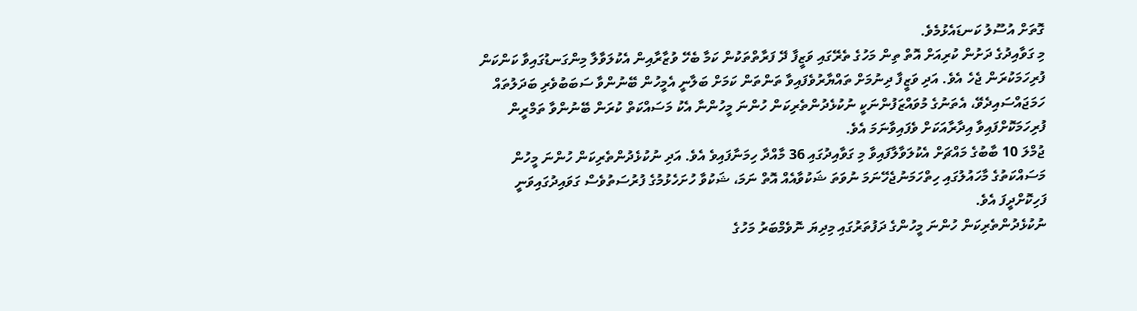ގޮތަށް އުސޫލު ކަނޑައެޅުމެވެ.
މި ގަވާއިދުގެ ދަށުން ކުރިއަށް އޮތް ތިން މަހުގެ ތެރޭގައި ވަޒީފާ ދޭ ފަރާތްތަކުން ކަމާ ބެހޭ ވުޒާރާއިން އެކުލަވާލާ މިންގަނޑުގައިވާ ކަންކަން ފުރިހަމަކުރަން ޖެހެ އެވެ. އަދި ވަޒީފާ ދިނުމަށް ތައްޔާރުވެފައިވާ ތަންތަން ކަމަށް ބަލާނީ އެމީހުން ބޭނުންވާ ސަބަބުވެރި ބަދަލުތައް ހަމަޖައްސައިދެވޭ، އެތަނުގެ މުވައްޒަފުންނަކީ ނުކުޅެދުންތެރިކަން ހުންނަ މީހުންނާ އެކު މަސައްކަތް ކުރަން ބޭނުންވާ ތަމްރީން ފުރިހަމަކޮށްފައިވާ އިދާރާއަކަށް ވެފައިވާނަމަ އެވެ.
ޖުމްލަ 10 ބާބުގެ މައްޗަށް އެކުލަވާލާފައިވާ މި ގަވާއިދުގައި 36 މާއްދާ ހިމަނާފައިވެ އެވެ. އަދި ނުކުޅެދުންތެރިކަން ހުންނަ މީހުން މަސައްކަތުގެ މާހައުލުގައި ހިތްހަމަނުޖެހޭނަމަ ނުވަތަ ޝަކުވާއެއް އޮތް ނަމަ، ޝަކުވާ ހުށަހެޅުމުގެ ފުރުސަތުވެސް ގަވައިދުގައިވަނީ ފަހިކޮށްދީފަ އެވެ.
ނުކުޅެދުންތެރިކަން ހުންނަ މީހުންގެ ދަފުތަރުގައި މިދިޔަ ނޮވެމްބަރު މަހުގެ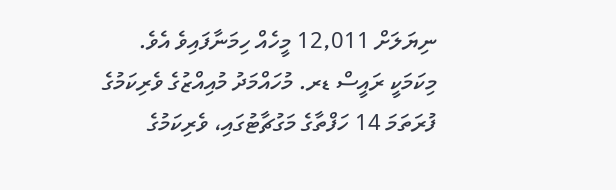ނިޔަލަށް 12,011 މީހެއް ހިމަނާފައިވެ އެވެ.
މިކަމަކީ ރައީސް ޑރ. މުހައްމަދު މުއިއްޒުގެ ވެރިކަމުގެ ފުރަތަމަ 14 ހަފްތާގެ މަގުޗާޓުގައި، ވެރިކަމުގެ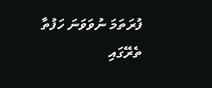ފުރަތަމަ ނުވަވަނަ ހަފުތާ ތެރޭގައި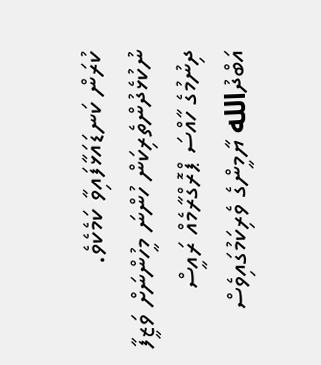ކުރަން ކަނޑައަޅާފައިވާ ކަމެކެވެ.
ނުކުޅެދުންތެރިކަން ހުންނަ މީހުންނަށް ވަޒީފާ ދިނުމުގެ ހާއްސަ ޕްރޮގްރާމެއް ރައީސް އަބްދުالله ޔާމީންގެ ވެރިކަމުގައިވެސް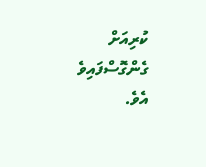ކުރިއަށް ގެންގޮސްފައިވެ އެވެ.